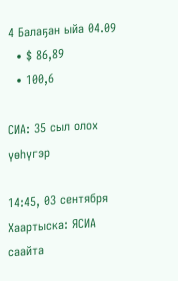4 Балаҕан ыйа 04.09
  • $ 86,89
  • 100,6

СИА: 35 сыл олох үөһүгэр

14:45, 03 сентября
Хаартыска: ЯСИА саайта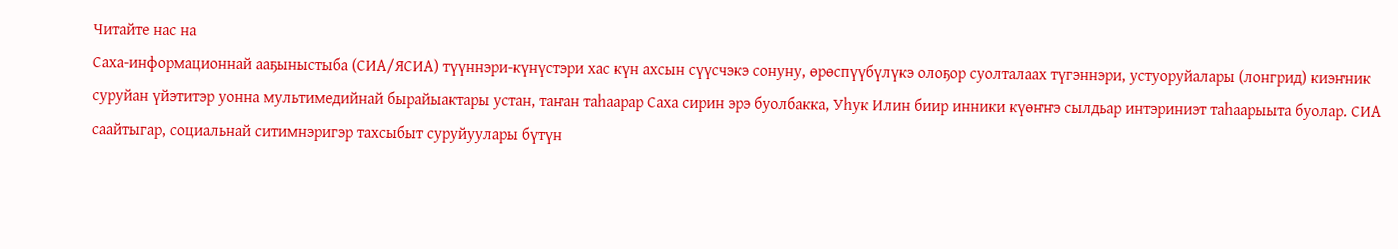Читайте нас на
Саха-информационнай ааҕыныстыба (СИА/ЯСИА) түүннэри-күнүстэри хас күн ахсын сүүсчэкэ сонуну, өрөспүүбүлүкэ олоҕор суолталаах түгэннэри, устуоруйалары (лонгрид) киэҥник суруйан үйэтитэр уонна мультимедийнай бырайыактары устан, таҥан таһаарар Саха сирин эрэ буолбакка, Уһук Илин биир инники күөҥҥэ сылдьар интэриниэт таһаарыыта буолар. СИА саайтыгар, социальнай ситимнэригэр тахсыбыт суруйуулары бүтүн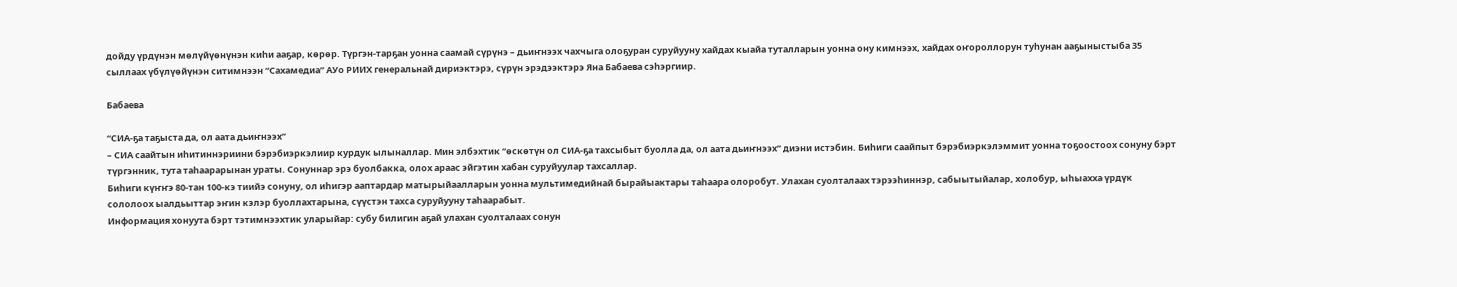дойду үрдүнэн мөлүйүөнүнэн киһи ааҕар, көрөр. Түргэн-тарҕан уонна саамай сүрүнэ – дьиҥнээх чахчыга олоҕуран суруйууну хайдах кыайа туталларын уонна ону кимнээх, хайдах оҥороллорун туһунан ааҕыныстыба 35 сыллаах үбүлүөйүнэн ситимнээн “Сахамедиа” АУо РИИХ генеральнай дириэктэрэ, сүрүн эрэдээктэрэ Яна Бабаева сэһэргиир.

Бабаева

“СИА-ҕа таҕыста да, ол аата дьиҥнээх”
– СИА саайтын иһитиннэриини бэрэбиэркэлиир курдук ылыналлар. Мин элбэхтик “өскөтүн ол СИА-ҕа тахсыбыт буолла да, ол аата дьиҥнээх” диэни истэбин. Биһиги саайпыт бэрэбиэркэлэммит уонна тоҕоостоох сонуну бэрт түргэнник, тута таһаарарынан ураты. Сонуннар эрэ буолбакка, олох араас эйгэтин хабан суруйуулар тахсаллар.
Биһиги күҥҥэ 80-тан 100-кэ тиийэ сонуну, ол иһигэр ааптардар матырыйаалларын уонна мультимедийнай бырайыактары таһаара олоробут. Улахан суолталаах тэрээһиннэр, сабыытыйалар, холобур, ыһыахха үрдүк сололоох ыалдьыттар эҥин кэлэр буоллахтарына, сүүстэн тахса суруйууну таһаарабыт.
Информация хонуута бэрт тэтимнээхтик уларыйар: субу билигин аҕай улахан суолталаах сонун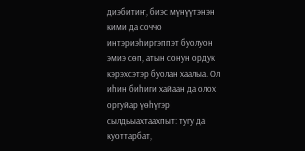диэбитиҥ, биэс мүнүүтэнэн кими да соччо интэриэһиргэппэт буолуон эмиэ сөп, атын сонун ордук кэрэхсэтэр буолан хаалыа. Ол иһин биһиги хайаан да олох оргуйар үөһүгэр сылдьыахтаахпыт: тугу да куоттарбат,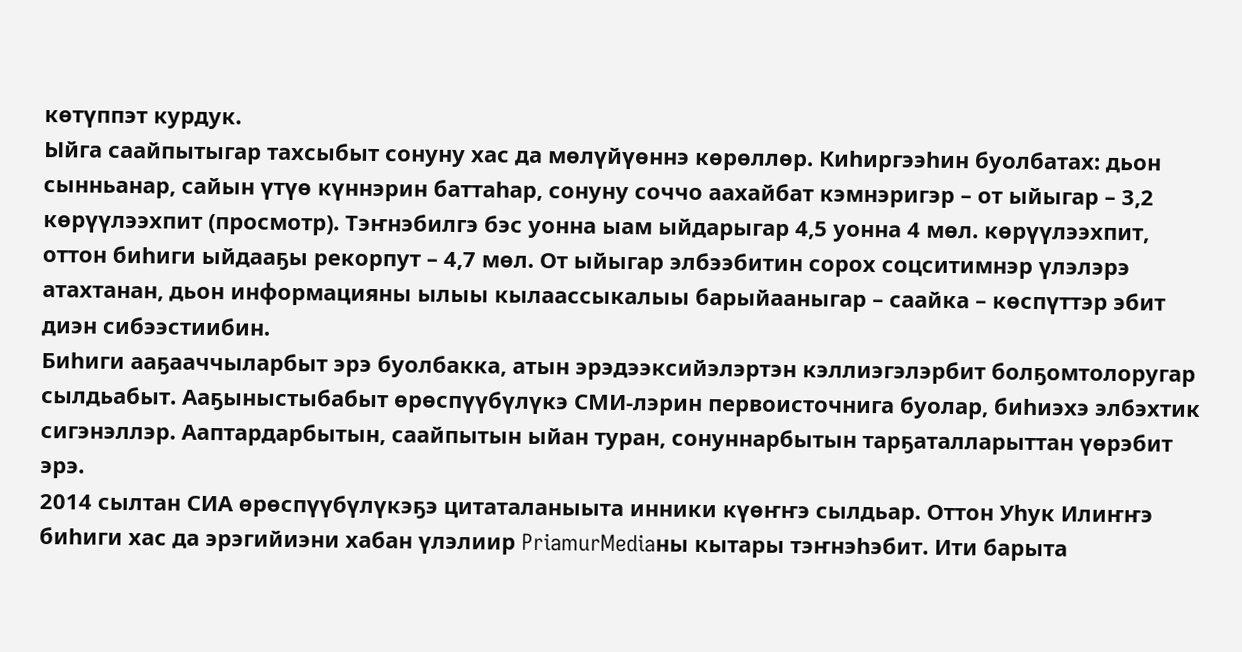көтүппэт курдук.
Ыйга саайпытыгар тахсыбыт сонуну хас да мөлүйүөннэ көрөллөр. Киһиргээһин буолбатах: дьон сынньанар, сайын үтүө күннэрин баттаһар, сонуну соччо аахайбат кэмнэригэр – от ыйыгар – 3,2 көрүүлээхпит (просмотр). Тэҥнэбилгэ бэс уонна ыам ыйдарыгар 4,5 уонна 4 мөл. көрүүлээхпит, оттон биһиги ыйдааҕы рекорпут – 4,7 мөл. От ыйыгар элбээбитин сорох соцситимнэр үлэлэрэ атахтанан, дьон информацияны ылыы кылаассыкалыы барыйааныгар – саайка – көспүттэр эбит диэн сибээстиибин.
Биһиги ааҕааччыларбыт эрэ буолбакка, атын эрэдээксийэлэртэн кэллиэгэлэрбит болҕомтолоругар сылдьабыт. Ааҕыныстыбабыт өрөспүүбүлүкэ СМИ-лэрин первоисточнига буолар, биһиэхэ элбэхтик сигэнэллэр. Ааптардарбытын, саайпытын ыйан туран, сонуннарбытын тарҕаталларыттан үөрэбит эрэ.
2014 сылтан СИА өрөспүүбүлүкэҕэ цитаталаныыта инники күөҥҥэ сылдьар. Оттон Уһук Илиҥҥэ биһиги хас да эрэгийиэни хабан үлэлиир PriamurMediaны кытары тэҥнэһэбит. Ити барыта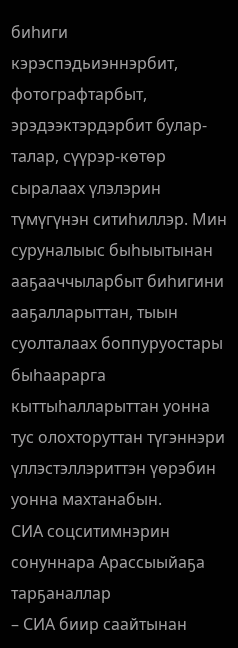биһиги кэрэспэдьиэннэрбит, фотографтарбыт, эрэдээктэрдэрбит булар-талар, сүүрэр-көтөр сыралаах үлэлэрин түмүгүнэн ситиһиллэр. Мин суруналыыс быһыытынан ааҕааччыларбыт биһигини ааҕалларыттан, тыын суолталаах боппуруостары быһаарарга кыттыһалларыттан уонна тус олохторуттан түгэннэри үллэстэллэриттэн үөрэбин уонна махтанабын.
СИА соцситимнэрин сонуннара Арассыыйаҕа тарҕаналлар
– СИА биир саайтынан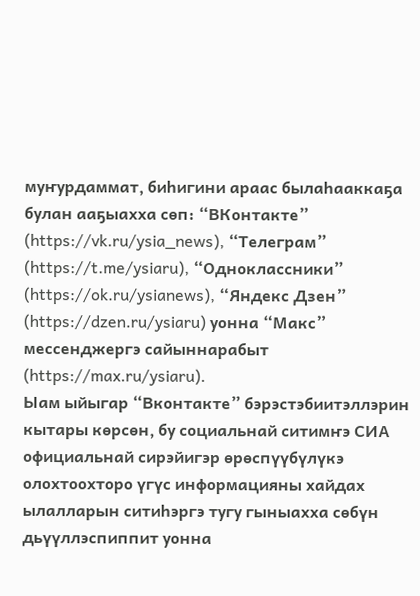муҥурдаммат, биһигини араас былаһааккаҕа булан ааҕыахха сөп: “ВКонтакте” (https://vk.ru/ysia_news), “Телеграм” (https://t.me/ysiaru), “Одноклассники” (https://ok.ru/ysianews), “Яндекс Дзен” (https://dzen.ru/ysiaru) уонна “Макс” мессенджергэ сайыннарабыт (https://max.ru/ysiaru).
Ыам ыйыгар “Вконтакте” бэрэстэбиитэллэрин кытары көрсөн, бу социальнай ситимҥэ СИА официальнай сирэйигэр өрөспүүбүлүкэ олохтоохторо үгүс информацияны хайдах ылалларын ситиһэргэ тугу гыныахха сөбүн дьүүллэспиппит уонна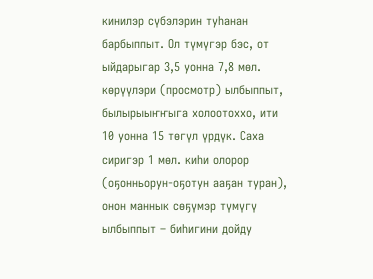кинилэр сүбэлэрин туһанан барбыппыт. Ол түмүгэр бэс, от ыйдарыгар 3,5 уонна 7,8 мөл. көрүүлэри (просмотр) ылбыппыт, былырыыҥҥыга холоотоххо, ити 10 уонна 15 төгүл үрдүк. Саха сиригэр 1 мөл. киһи олорор (оҕонньорун-оҕотун ааҕан туран), онон маннык сөҕүмэр түмүгү ылбыппыт – биһигини дойду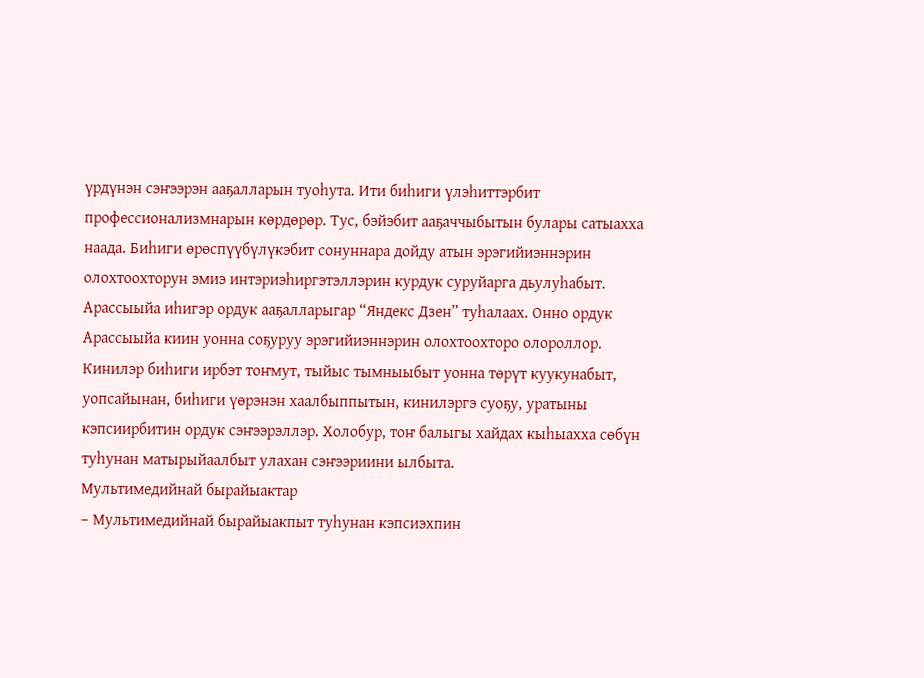үрдүнэн сэҥээрэн ааҕалларын туоһута. Ити биһиги үлэһиттэрбит профессионализмнарын көрдөрөр. Тус, бэйэбит ааҕаччыбытын булары сатыахха наада. Биһиги өрөспүүбүлүкэбит сонуннара дойду атын эрэгийиэннэрин олохтоохторун эмиэ интэриэһиргэтэллэрин курдук суруйарга дьулуһабыт.
Арассыыйа иһигэр ордук ааҕалларыгар “Яндекс Дзен” туһалаах. Онно ордук Арассыыйа киин уонна соҕуруу эрэгийиэннэрин олохтоохторо олороллор. Кинилэр биһиги ирбэт тоҥмут, тыйыс тымныыбыт уонна төрүт куукунабыт, уопсайынан, биһиги үөрэнэн хаалбыппытын, кинилэргэ суоҕу, уратыны кэпсиирбитин ордук сэҥээрэллэр. Холобур, тоҥ балыгы хайдах кыһыахха сөбүн туһунан матырыйаалбыт улахан сэҥээриини ылбыта.
Мультимедийнай бырайыактар
– Мультимедийнай бырайыакпыт туһунан кэпсиэхпин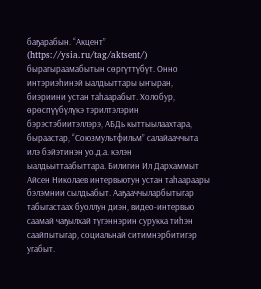баҕарабын. “Акцент” (https://ysia.ru/tag/aktsent/) бырагыраамабытын сөргүттүбүт. Онно интэриэһинэй ыалдьыттары ыҥыран, биэриини устан таһаарабыт. Холобур, өрөспүүбүлүкэ тэрилтэлэрин бэрэстэбиитэллэрэ, АБДь кыттыылаахтара, быраастар, “Союзмультфильм” салайааччыта илэ бэйэтинэн уо.д.а. кэлэн ыалдьыттаабыттара. Билигин Ил Дархаммыт Айсен Николаев интервьютун устан таһаараары бэлэмнии сылдьабыт. Ааҕааччыларбытыгар табыгастаах буоллун диэн, видео-интервью саамай чаҕылхай түгэннэрин сурукка тиһэн саайпытыгар, социальнай ситимнэрбитигэр угабыт.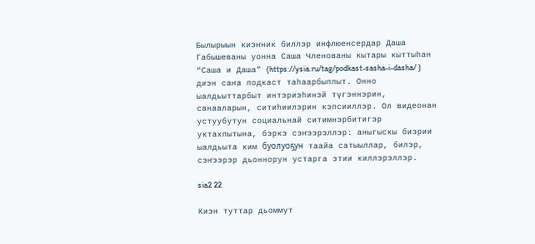Былырыын киэҥник биллэр инфлюенсердар Даша Габышеваны уонна Саша Членованы кытары кыттыһан “Саша и Даша” (https://ysia.ru/tag/podkast-sasha-i-dasha/ ) диэн саҥа подкаст таһаарбыппыт. Онно ыалдьыттарбыт интэриэһинэй түгэннэрин, санааларын, ситиһиилэрин кэпсииллэр. Ол видеонан устуубутун социальнай ситимнэрбитигэр уктахпытына, бэркэ сэҥээрэллэр: аныгыскы биэрии ыалдьыта ким буолуоҕун таайа сатыыллар, билэр, сэҥээрэр дьоннорун устарга этии киллэрэллэр.

sia2 22

Киэн туттар дьоммут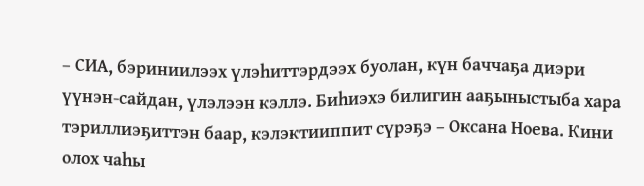– СИА, бэриниилээх үлэһиттэрдээх буолан, күн баччаҕа диэри үүнэн-сайдан, үлэлээн кэллэ. Биһиэхэ билигин ааҕыныстыба хара тэриллиэҕиттэн баар, кэлэктииппит сүрэҕэ – Оксана Ноева. Кини олох чаһы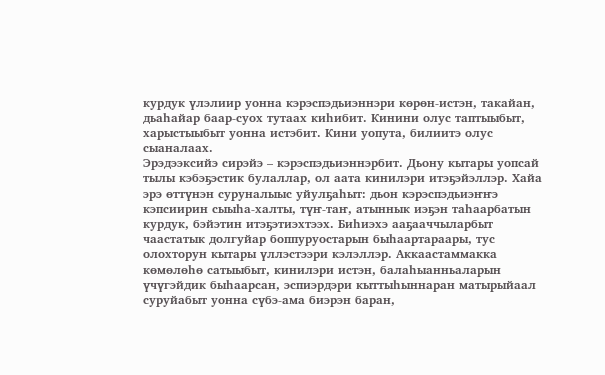курдук үлэлиир уонна кэрэспэдьиэннэри көрөн-истэн, такайан, дьаһайар баар-суох тутаах киһибит. Кинини олус таптыыбыт, харыстыыбыт уонна истэбит. Кини уопута, билиитэ олус сыаналаах.
Эрэдээксийэ сирэйэ – кэрэспэдьиэннэрбит. Дьону кытары уопсай тылы кэбэҕэстик булаллар, ол аата кинилэри итэҕэйэллэр. Хайа эрэ өттүнэн суруналыыс уйулҕаһыт: дьон кэрэспэдьиэҥҥэ кэпсиирин сыыһа-халты, түҥ-таҥ, атыннык иэҕэн таһаарбатын курдук, бэйэтин итэҕэтиэхтээх. Биһиэхэ ааҕааччыларбыт чаастатык долгуйар боппуруостарын быһаартараары, тус олохторун кытары үллэстээри кэлэллэр. Аккаастаммакка көмөлөһө сатыыбыт, кинилэри истэн, балаһыанньаларын үчүгэйдик быһаарсан, эспиэрдэри кыттыһыннаран матырыйаал суруйабыт уонна сүбэ-ама биэрэн баран,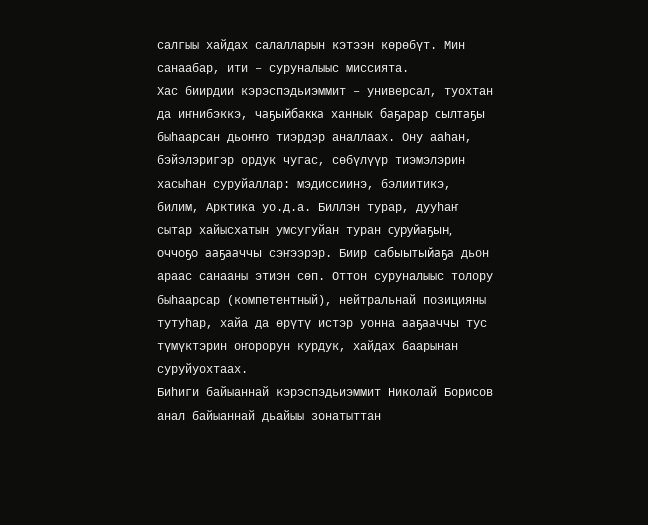салгыы хайдах салалларын кэтээн көрөбүт. Мин санаабар, ити – суруналыыс миссията.
Хас биирдии кэрэспэдьиэммит – универсал, туохтан да иҥнибэккэ, чаҕыйбакка ханнык баҕарар сылтаҕы быһаарсан дьоҥҥо тиэрдэр аналлаах. Ону ааһан, бэйэлэригэр ордук чугас, сөбүлүүр тиэмэлэрин хасыһан суруйаллар: мэдиссиинэ, бэлиитикэ, билим, Арктика уо.д.а. Биллэн турар, дууһаҥ сытар хайысхатын умсугуйан туран суруйаҕын, оччоҕо ааҕааччы сэҥээрэр. Биир сабыытыйаҕа дьон араас санааны этиэн сөп. Оттон суруналыыс толору быһаарсар (компетентный), нейтральнай позицияны тутуһар, хайа да өрүтү истэр уонна ааҕааччы тус түмүктэрин оҥорорун курдук, хайдах баарынан суруйуохтаах.
Биһиги байыаннай кэрэспэдьиэммит Николай Борисов анал байыаннай дьайыы зонатыттан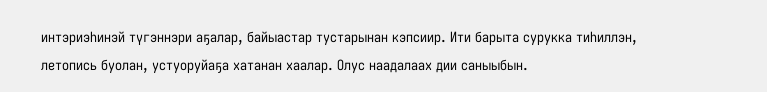интэриэһинэй түгэннэри аҕалар, байыастар тустарынан кэпсиир. Ити барыта сурукка тиһиллэн, летопись буолан, устуоруйаҕа хатанан хаалар. Олус наадалаах дии саныыбын.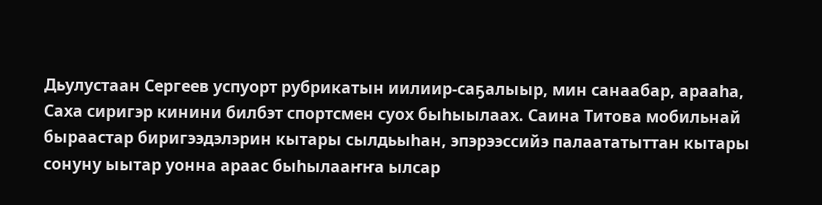Дьулустаан Сергеев успуорт рубрикатын иилиир-саҕалыыр, мин санаабар, арааһа, Саха сиригэр кинини билбэт спортсмен суох быһыылаах. Саина Титова мобильнай быраастар биригээдэлэрин кытары сылдьыһан, эпэрээссийэ палаататыттан кытары сонуну ыытар уонна араас быһылааҥҥа ылсар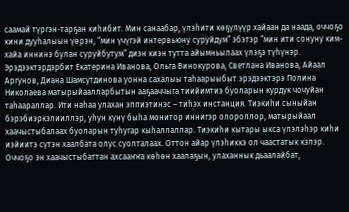саамай түргэн-тарҕан киһибит. Мин санаабар, үлэһити көҕүлүүр хайаан да наада, оччоҕо кини дууһалыын үөрэн, “мин үчүгэй интервьюну суруйдум” эбэтэр “мин ити сонуну ким-хайа иннинэ булан суруйбутум” диэн киэн тутта айымньылаах үлэҕэ түһүнэр.
Эрэдээктэрдэрбит Екатерина Иванова, Ольга Винокурова, Светлана Иванова, Айаал Аргунов, Диана Шамсутдинова уонна сахалыы таһаарыыбыт эрэдээктэрэ Полина Николаева матырыйаалларбытын ааҕааччыга тиийимтиэ буоларын курдук чочуйан таһаараллар. Ити наһаа улахан эппиэтинэс – тиһэх инстанция. Тиэкиһи сыныйан бэрэбиэркэлииллэр, уһун күнү быһа монитор иннигэр олороллор, матырыйаал хаачыстыбалаах буоларын туһугар кыһаллаллар. Тиэкиһи кытары ыкса үлэлэһэр киһи иэйиитэ сүтэн хаалбата олус суолталаах. Оттон айар үлэһиккэ ол чаастатык кэлэр. Оччоҕо эн хаачыстыбаттан ахсааҥҥа көһөн хаалаҕын, улаханнык дьаалайбат,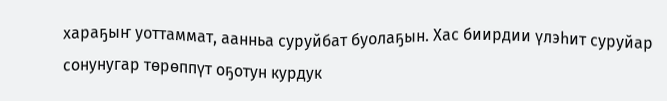хараҕыҥ уоттаммат, аанньа суруйбат буолаҕын. Хас биирдии үлэһит суруйар сонунугар төрөппүт оҕотун курдук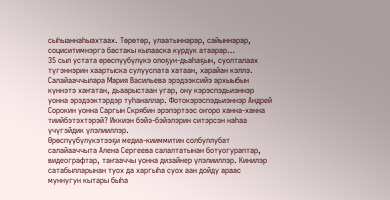сыһыаннаһыахтаах. Төрөтөр, улаатыннарар, сайыннарар, социситимнэргэ бастакы кылааска курдук атаарар…
35 сыл устата өрөспүүбүлүкэ олоҕун-дьаһаҕын, суолталаах түгэннэрин хаартыска сулууспата хатаан, харайан кэллэ. Салайааччылара Мария Васильева эрэдээксийэ архыыбын күннэтэ хаҥатан, дьаарыстаан угар, ону кэрэспэдьиэннэр уонна эрэдээктэрдэр туһаналлар. Фотокэрэспэдьиэннэр Андрей Сорокин уонна Саргын Скрябин эрэпэртээс оҥоро ханна-ханна тиийбэтэхтэрэй? Иккиэн бэйэ-бэйэлэрин ситэрсэн наһаа үчүгэйдик үлэлииллэр.
Өрөспүүбүлүкэтээҕи медиа-кииммитин солбуллубат салайааччыта Алена Сергеева салалтатынан ботуогураптар, видеографтар, таҥааччы уонна дизайнер үлэлииллэр. Кинилэр сатабылларынан туох да харгыһа суох аан дойду араас муннугун кытары быһа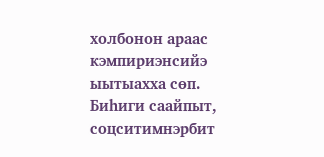холбонон араас кэмпириэнсийэ ыытыахха сөп. Биһиги саайпыт, соцситимнэрбит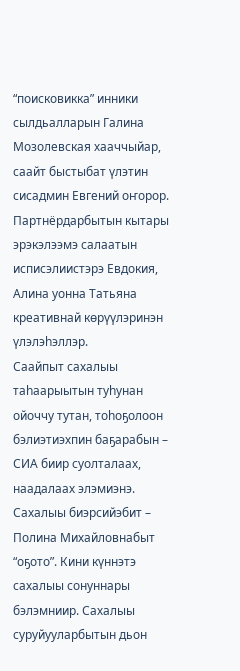“поисковикка” инники сылдьалларын Галина Мозолевская хааччыйар, саайт быстыбат үлэтин сисадмин Евгений оҥорор. Партнёрдарбытын кытары эрэкэлээмэ салаатын исписэлиистэрэ Евдокия, Алина уонна Татьяна креативнай көрүүлэринэн үлэлэһэллэр.
Саайпыт сахалыы таһаарыытын туһунан ойоччу тутан, тоһоҕолоон бэлиэтиэхпин баҕарабын – СИА биир суолталаах, наадалаах элэмиэнэ. Сахалыы биэрсийэбит – Полина Михайловнабыт “оҕото”. Кини күннэтэ сахалыы сонуннары бэлэмниир. Сахалыы суруйууларбытын дьон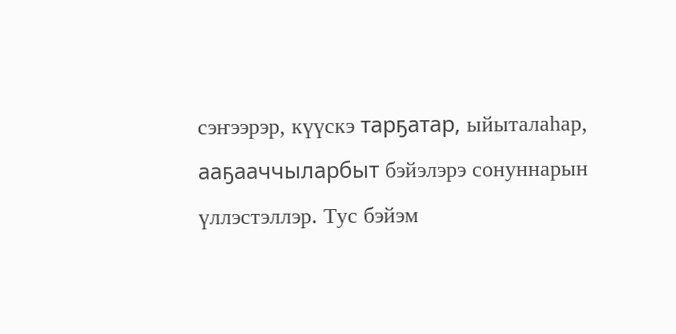сэҥээрэр, күүскэ тарҕатар, ыйыталаһар, ааҕааччыларбыт бэйэлэрэ сонуннарын үллэстэллэр. Тус бэйэм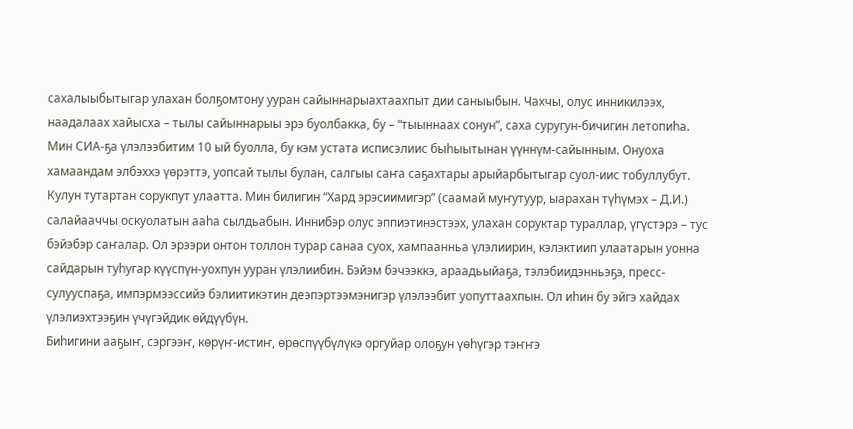сахалыыбытыгар улахан болҕомтону ууран сайыннарыахтаахпыт дии саныыбын. Чахчы, олус инникилээх, наадалаах хайысха – тылы сайыннарыы эрэ буолбакка, бу – “тыыннаах сонун”, саха суругун-бичигин летопиһа.
Мин СИА-ҕа үлэлээбитим 10 ый буолла, бу кэм устата исписэлиис быһыытынан үүннүм-сайынным. Онуоха хамаандам элбэххэ үөрэттэ, уопсай тылы булан, салгыы саҥа саҕахтары арыйарбытыгар суол-иис тобуллубут. Кулун тутартан сорукпут улаатта. Мин билигин “Хард эрэсиимигэр” (саамай муҥутуур, ыарахан түһүмэх – Д.И.) салайааччы оскуолатын ааһа сылдьабын. Иннибэр олус эппиэтинэстээх, улахан соруктар тураллар, үгүстэрэ – тус бэйэбэр саҥалар. Ол эрээри онтон толлон турар санаа суох, хампаанньа үлэлиирин, кэлэктиип улаатарын уонна сайдарын туһугар күүспүн-уохпун ууран үлэлиибин. Бэйэм бэчээккэ, араадьыйаҕа, тэлэбиидэнньэҕэ, пресс-сулууспаҕа, импэрмээссийэ бэлиитикэтин деэпэртээмэнигэр үлэлээбит уопуттаахпын. Ол иһин бу эйгэ хайдах үлэлиэхтээҕин үчүгэйдик өйдүүбүн.
Биһигини ааҕыҥ, сэргээҥ, көрүҥ-истиҥ, өрөспүүбүлүкэ оргуйар олоҕун үөһүгэр тэҥҥэ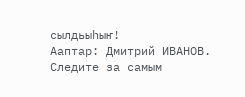сылдьыһыҥ!
Ааптар: Дмитрий ИВАНОВ.
Следите за самым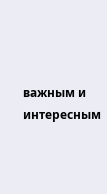важным и интересным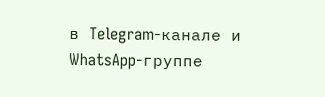в Telegram-канале и WhatsApp-группе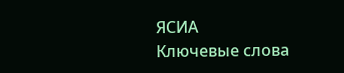ЯСИА
Ключевые слова